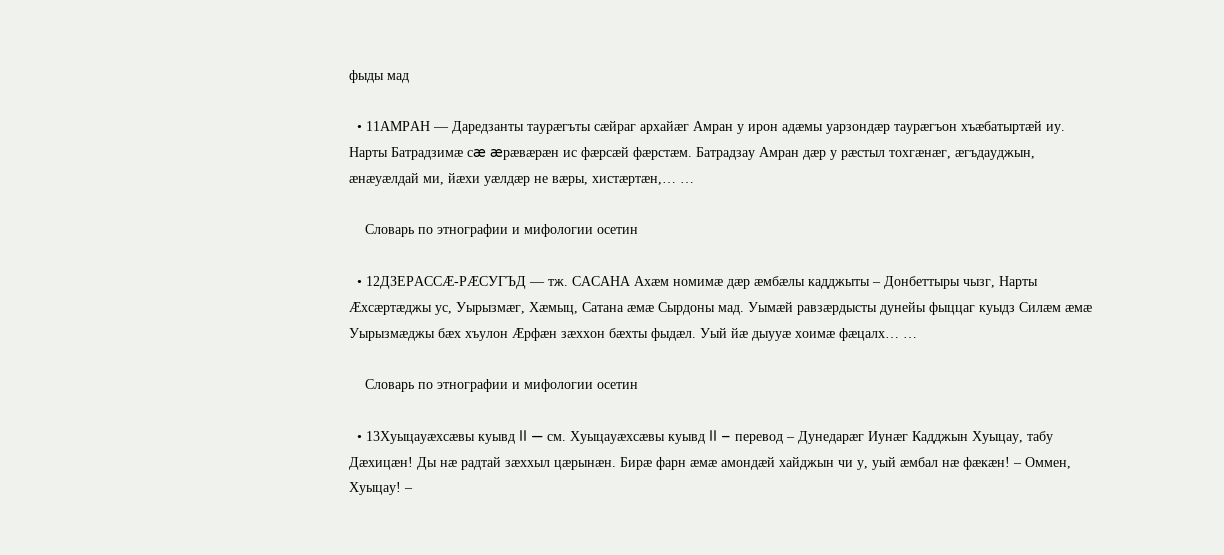фыды мад

  • 11АМРАН — Даредзанты таурæгъты сæйраг архайæг Амран у ирон адæмы уарзондæр таурæгъон хъæбатыртæй иу. Нарты Батрадзимæ сæ æрæвæрæн ис фæрсæй фæрстæм. Батрадзау Амран дæр у рæстыл тохгæнæг, æгъдауджын, æнæуæлдай ми, йæхи уæлдæр не вæры, хистæртæн,… …

    Словарь по этнографии и мифологии осетин

  • 12ДЗЕРАССÆ-РÆСУГЪД — тж. САСАНА Ахæм номимæ дæр æмбæлы кадджыты – Донбеттыры чызг, Нарты Æхсæртæджы ус, Уырызмæг, Хæмыц, Сатана æмæ Сырдоны мад. Уымæй равзæрдысты дунейы фыццаг куыдз Силæм æмæ Уырызмæджы бæх хъулон Æрфæн зæххон бæхты фыдæл. Уый йæ дыууæ хоимæ фæцалх… …

    Словарь по этнографии и мифологии осетин

  • 13Хуыцауæхсæвы куывд II — см. Хуыцауæхсæвы куывд II – перевод – Дунедарæг Иунæг Кадджын Хуыцау, табу Дæхицæн! Ды нæ радтай зæххыл цæрынæн. Бирæ фарн æмæ амондæй хайджын чи у, уый æмбал нæ фæкæн! – Оммен, Хуыцау! –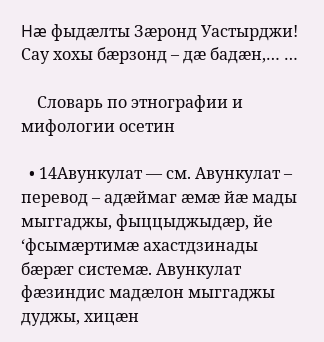Hæ фыдæлты Зæронд Уастырджи! Сау хохы бæрзонд – дæ бадæн,… …

    Словарь по этнографии и мифологии осетин

  • 14Авункулат — см. Авункулат – перевод – адæймаг æмæ йæ мады мыггаджы, фыццыджыдæр, йе ‘фсымæртимæ ахастдзинады бæрæг системæ. Авункулат фæзиндис мадæлон мыггаджы дуджы, хицæн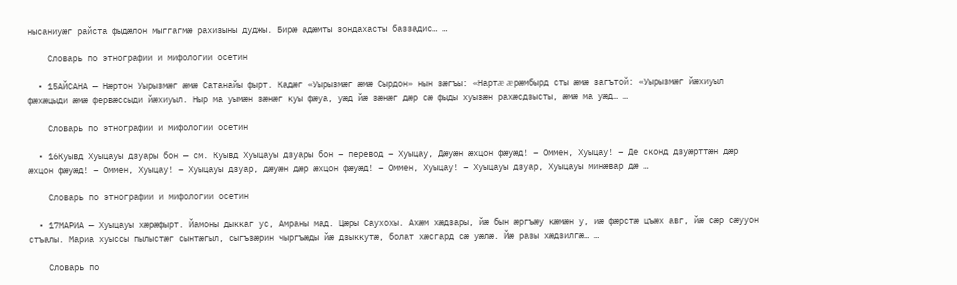нысаниуæг райста фыдæлон мыггагмæ рахизыны дуджы. Бирæ адæмты зондахасты баззадис… …

    Словарь по этнографии и мифологии осетин

  • 15АЙСАНА — Нæртон Уырызмæг æмæ Сатанайы фырт. Кадæг «Уырызмæг æмæ Сырдон» нын зæгъы: «Нартæ æрæмбырд сты æмæ загътой: «Уырызмæг йæхиуыл фæхæцыди æмæ фервæссыди йæхиуыл. Ныр ма уымæн зæнæг куы фæуа, уæд йæ зæнæг дæр сæ фыды хуызæн рахæсдзысты, æмæ ма уæд… …

    Словарь по этнографии и мифологии осетин

  • 16Куывд Хуыцауы дзуары бон — см. Куывд Хуыцауы дзуары бон – перевод – Хуыцау, Дæуæн æхцон фæуæд! – Оммен, Хуыцау! – Де сконд дзуæрттæн дæр æхцон фæуæд! – Оммен, Хуыцау! – Хуыцауы дзуар, дæуæн дæр æхцон фæуæд! – Оммен, Хуыцау! – Хуыцауы дзуар, Хуыцауы минæвар дæ …

    Словарь по этнографии и мифологии осетин

  • 17МАРИА — Хуыцауы хæрæфырт. Йамоны дыккаг ус, Амраны мад. Цæры Саухохы. Ахæм хæдзары, йæ бын æргъæу кæмæн у, иæ фæрстæ цъæх авг, йæ сæр сæууон стъалы. Мариа хуыссы пылыстæг сынтæгыл, сыгъзæрин чыргъæды йæ дзыккутæ, болат хæсгард сæ уæлæ. Йæ разы хæдзилгæ… …

    Словарь по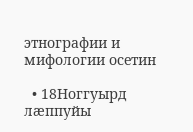этнографии и мифологии осетин

  • 18Ноггуырд лæппуйы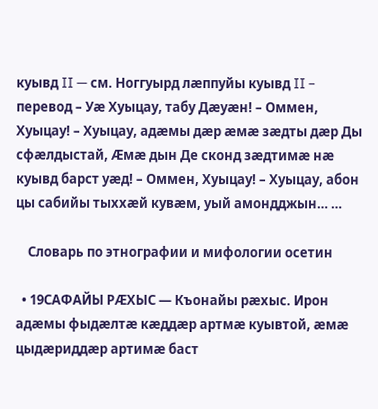куывд II — см. Ноггуырд лæппуйы куывд II – перевод – Уæ Хуыцау, табу Дæуæн! – Оммен, Хуыцау! – Хуыцау, адæмы дæр æмæ зæдты дæр Ды сфæлдыстай, Æмæ дын Де сконд зæдтимæ нæ куывд барст уæд! – Оммен, Хуыцау! – Хуыцау, абон цы сабийы тыххæй кувæм, уый амондджын… …

    Словарь по этнографии и мифологии осетин

  • 19САФАЙЫ РÆХЫС — Къонайы рæхыс. Ирон адæмы фыдæлтæ кæддæр артмæ куывтой, æмæ цыдæриддæр артимæ баст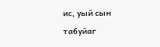ис, уый сын табуйаг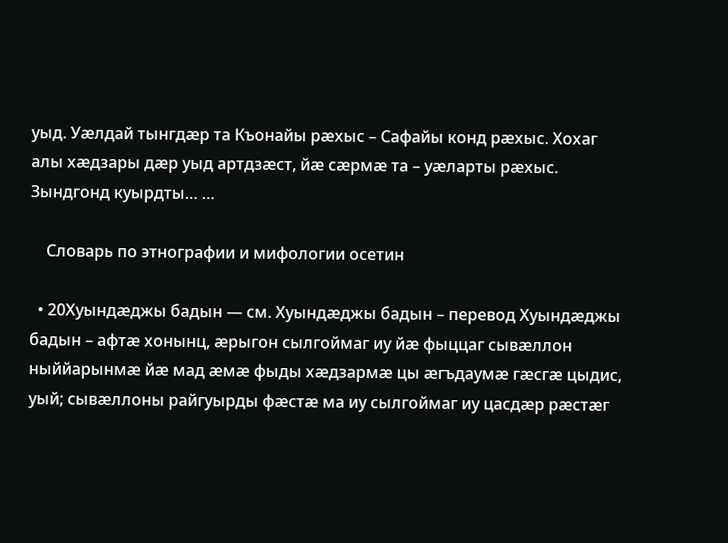уыд. Уæлдай тынгдæр та Къонайы рæхыс – Сафайы конд рæхыс. Хохаг алы хæдзары дæр уыд артдзæст, йæ сæрмæ та – уæларты рæхыс. Зындгонд куырдты… …

    Словарь по этнографии и мифологии осетин

  • 20Хуындæджы бадын — см. Хуындæджы бадын – перевод Хуындæджы бадын – афтæ хонынц, æрыгон сылгоймаг иу йæ фыццаг сывæллон ныййарынмæ йæ мад æмæ фыды хæдзармæ цы æгъдаумæ гæсгæ цыдис, уый; сывæллоны райгуырды фæстæ ма иу сылгоймаг иу цасдæр рæстæг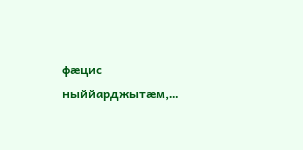фæцис ныййарджытæм,…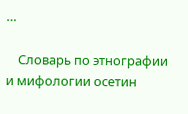…

    Словарь по этнографии и мифологии осетин